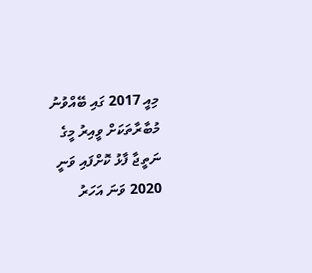މިއީ 2017 ގައި ބޭއްވުނު މުބާރާތަކަށް ވީއިރު މީގެ ނަތީޖާ ފާޅު ކޮށްފައި ވަނީ 2020 ވަނަ އަހަރު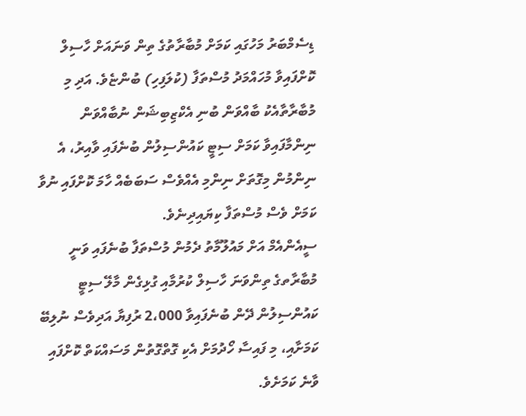ޑިސެމްބަރު މަހުގައި ކަމަށް މުބާރާތުގެ ތިން ވަނައަށް ހާސިލް ކޮށްފައިވާ މުހައްމަދު މުސްތަފާ (ކުލަފިހި) ބުންޏެވެ. އަދި މި މުބާރާތާއެކު ބާއްވަން ބުނި އެކްޒިބިޝަން ނުބާއްވަން ނިންމާފައިވާ ކަމަށް ސިޓީ ކައުންސިލުން ބުނެފައި ވާއިރު، އެ ނިންމުން މިގޮތަށް ނިންމި އެއްވެސް ސަބަބެއް ހާމަ ކޮށްފައި ނުވާ ކަމަށް ވެސް މުސްތަފާ ކިޔައިދިނެވެ.
ސީއެންއެމް އަށް މައުލޫމާތު ދެމުން މުސްތަފާ ބުނެފައި ވަނީ މުބާރާތގެ ތިންވަނަ ހާސިލް ކުރުމާއި ގުޅިގެން މާލޭ ސިޓީ ކައުންސިލުން ދޭން ބުނެފައިވާ 2،000 ރުފިޔާ އަދިވެސް ނުލިބޭ ކަމަށާއި، މި ފައިސާ ހޯދުމަށް އެކި ގޮތްގޮތުން މަސައްކަތް ކޮށްފައި ވާނެ ކަމަށެވެ.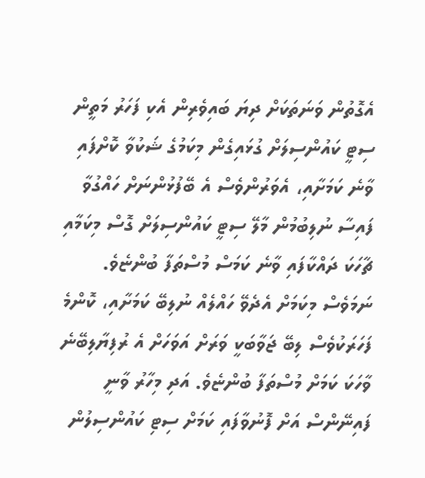އެގޮތުން ވަނަތަކަށް ދިޔަ ބައިވެރިން އެކި ފަހަރު މަތީން ސިޓީ ކައުންސިލަށް ގުޅައިގެން މިކަމުގެ ޝަކުވާ ކޮށްފައި ވާނެ ކަމަށާއި، އެވަރުންވެސް އެ ބޭފުޅުންނަށް ހައްގުވާ ފައިސާ ނުލިބުމުން މާލޭ ސިޓީ ކައުންސިލަށް ގޮސް މިކަމާއި ޗާހަކަ ދައްކާފައި ވާނެ ކަމަސް މުސްތަފާ ބުންޏެވެ.
ނަމަވެސް މިކަމަށް އެދެވޭ ހައްލެއް ނުލިބޭ ކަމަށާއި، ކޮންމެ ފަހަރަކުވެސް ލިބޭ ޖަވާބަކީ ވަރަށް އަވަހަށް އެ ރުފިޔާލިބޭނެ ވާހަކަ ކަމަށް މުސްތަފާ ބުންޏެވެ. އަދި މިހާރު ވާނީ ފައިނޭންސް އަށް ފޮނުވާފައި ކަމަށް ސިޓި ކައުންސިލުން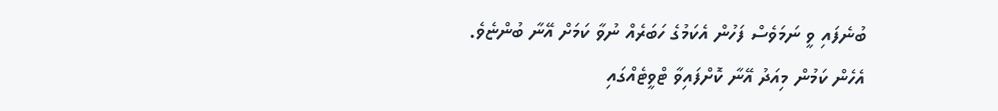ބުނެފައި ވީ ނަމަވެސް ފަހުން އެކަމުގެ ހަބަރެއް ނުވާ ކަމަށް އޭނާ ބުންޏެވެ.
އެހެން ކަމުން މިއަދު އޭނާ ކޮށްފައިވާ ޓްވީޓެއްގައި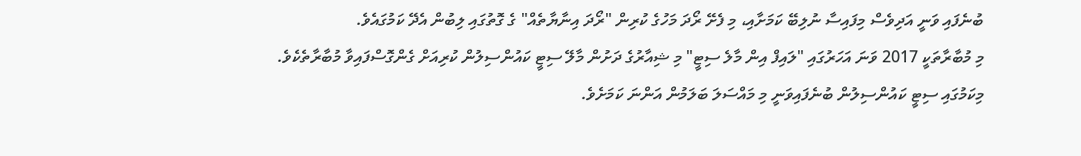ބުނެފައި ވަނީ އަދިވެސް މިފައިސާ ނުލިބޭ ކަމަށާއި، މި ފެށޭ ރޯދަ މަހުގެ ކުރިން "ރޯދަ އިނާޔާތެއް" ގެ ގޮތުގައި ލިބުން އެދޭ ކަމުގައެވެ.
މި މުބާރާތަކީ 2017 ވަނަ އަހަރުގައި "ލައިފް އިން މާލެ ސިޓީ" މި ޝިއާރުގެ ދަށުން މާލޭ ސިޓީ ކައުންސިލުން ކުރިއަށް ގެންގޮސްފައިވާ މުބާރާތެކެވެ.
މިކަމުގައި ސިޓީ ކައުންސިލުން ބުނެފައިވަނީ މި މައްސަލަ ބަލަމުން އަންނަ ކަމަށެވެ.